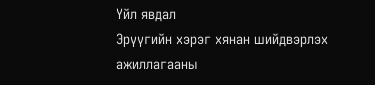Үйл явдал
Эрүүгийн хэрэг хянан шийдвэрлэх ажиллагааны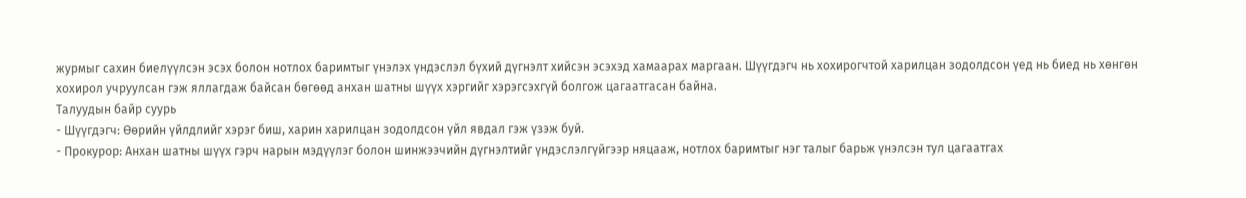журмыг сахин биелүүлсэн эсэх болон нотлох баримтыг үнэлэх үндэслэл бүхий дүгнэлт хийсэн эсэхэд хамаарах маргаан. Шүүгдэгч нь хохирогчтой харилцан зодолдсон үед нь биед нь хөнгөн хохирол учруулсан гэж яллагдаж байсан бөгөөд анхан шатны шүүх хэргийг хэрэгсэхгүй болгож цагаатгасан байна.
Талуудын байр суурь
- Шүүгдэгч: Өөрийн үйлдлийг хэрэг биш, харин харилцан зодолдсон үйл явдал гэж үзэж буй.
- Прокурор: Анхан шатны шүүх гэрч нарын мэдүүлэг болон шинжээчийн дүгнэлтийг үндэслэлгүйгээр няцааж, нотлох баримтыг нэг талыг барьж үнэлсэн тул цагаатгах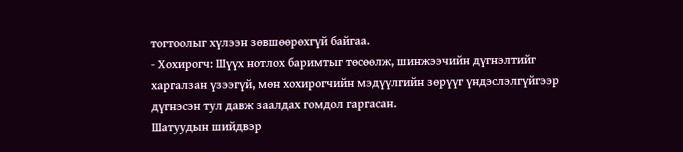тогтоолыг хүлээн зөвшөөрөхгүй байгаа.
- Хохирогч: Шүүх нотлох баримтыг төсөөлж, шинжээчийн дүгнэлтийг харгалзан үзээгүй, мөн хохирогчийн мэдүүлгийн зөрүүг үндэслэлгүйгээр дүгнэсэн тул давж заалдах гомдол гаргасан.
Шатуудын шийдвэр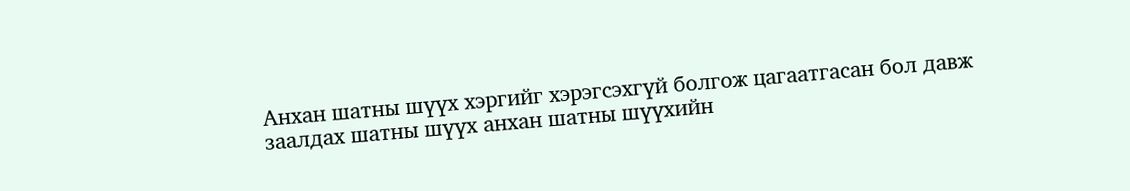Анхан шатны шүүх хэргийг хэрэгсэхгүй болгож цагаатгасан бол давж заалдах шатны шүүх анхан шатны шүүхийн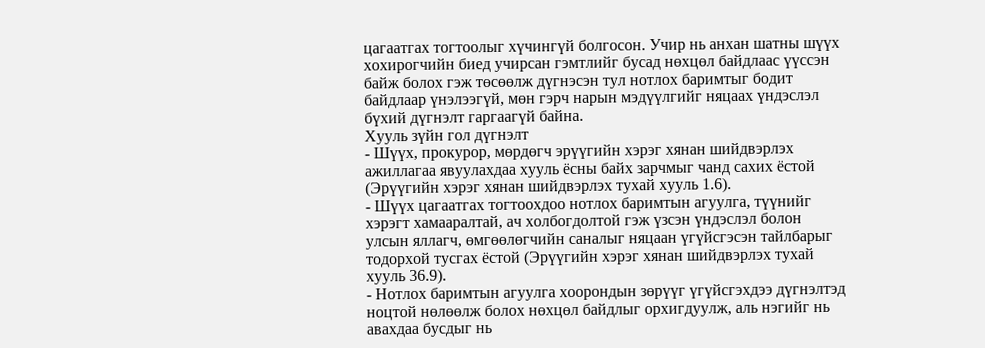цагаатгах тогтоолыг хүчингүй болгосон. Учир нь анхан шатны шүүх хохирогчийн биед учирсан гэмтлийг бусад нөхцөл байдлаас үүссэн байж болох гэж төсөөлж дүгнэсэн тул нотлох баримтыг бодит байдлаар үнэлээгүй, мөн гэрч нарын мэдүүлгийг няцаах үндэслэл бүхий дүгнэлт гаргаагүй байна.
Хууль зүйн гол дүгнэлт
- Шүүх, прокурор, мөрдөгч эрүүгийн хэрэг хянан шийдвэрлэх ажиллагаа явуулахдаа хууль ёсны байх зарчмыг чанд сахих ёстой (Эрүүгийн хэрэг хянан шийдвэрлэх тухай хууль 1.6).
- Шүүх цагаатгах тогтоохдоо нотлох баримтын агуулга, түүнийг хэрэгт хамааралтай, ач холбогдолтой гэж үзсэн үндэслэл болон улсын яллагч, өмгөөлөгчийн саналыг няцаан үгүйсгэсэн тайлбарыг тодорхой тусгах ёстой (Эрүүгийн хэрэг хянан шийдвэрлэх тухай хууль 36.9).
- Нотлох баримтын агуулга хоорондын зөрүүг үгүйсгэхдээ дүгнэлтэд ноцтой нөлөөлж болох нөхцөл байдлыг орхигдуулж, аль нэгийг нь авахдаа бусдыг нь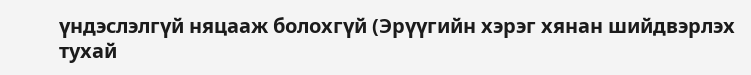үндэслэлгүй няцааж болохгүй (Эрүүгийн хэрэг хянан шийдвэрлэх тухай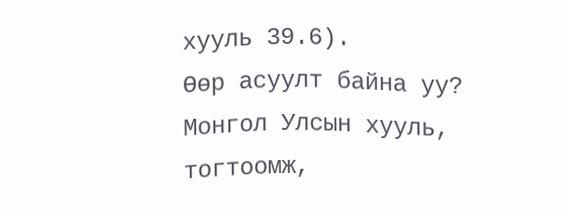хууль 39.6).
Өөр асуулт байна уу?
Монгол Улсын хууль, тогтоомж,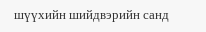шүүхийн шийдвэрийн санд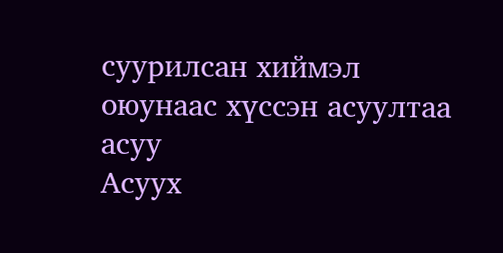суурилсан хиймэл оюунаас хүссэн асуултаа асуу
Асуух